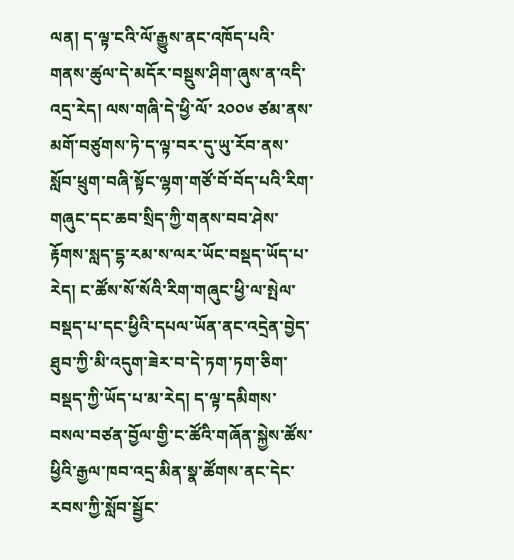ལན། ད་ལྟ་ངའི་ལོ་རྒྱུས་ནང་འཁོད་པའི་གནས་ཚུལ་དེ་མདོར་བསྡུས་ཤིག་ཞུས་ན་འདི་འདྲ་རེད། ལས་གཞི་དེ་ཕྱི་ལོ་ ༢༠༠༦ ཙམ་ནས་མགོ་བཙུགས་ཏེ་ད་ལྟ་བར་དུ་ཡུ་རོབ་ནས་སློབ་ཕྲུག་བཞི་སྟོང་ལྷག་གཙོ་བོ་བོད་པའི་རིག་གཞུང་དང་ཆབ་སྲིད་ཀྱི་གནས་བབ་ཤེས་རྟོགས་སླད་དྷ་རམ་ས་ལར་ཡོང་བསྡད་ཡོད་པ་རེད། ང་ཚོས་སོ་སོའི་རིག་གཞུང་ཕྱི་ལ་སྤེལ་བསྡད་པ་དང་ཕྱིའི་དཔལ་ཡོན་ནང་འདྲེན་བྱེད་ཐུབ་ཀྱི་མི་འདུག་ཟེར་བ་དེ་ཏག་ཏག་ཅིག་བསྡད་ཀྱི་ཡོད་པ་མ་རེད། ད་ལྟ་དམིགས་བསལ་བཙན་བྱོལ་གྱི་ང་ཚོའི་གཞོན་སྐྱེས་ཚོས་ཕྱིའི་རྒྱལ་ཁབ་འདྲ་མིན་སྣ་ཚོགས་ནང་དེང་རབས་ཀྱི་སློབ་སྦྱོང་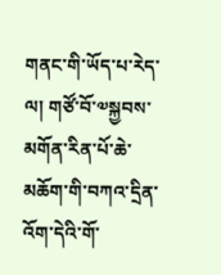གནང་གི་ཡོད་པ་རེད་ལ། གཙོ་བོ་༧སྐྱབས་མགོན་རིན་པོ་ཆེ་མཆོག་གི་བཀའ་དྲིན་འོག་དེའི་གོ་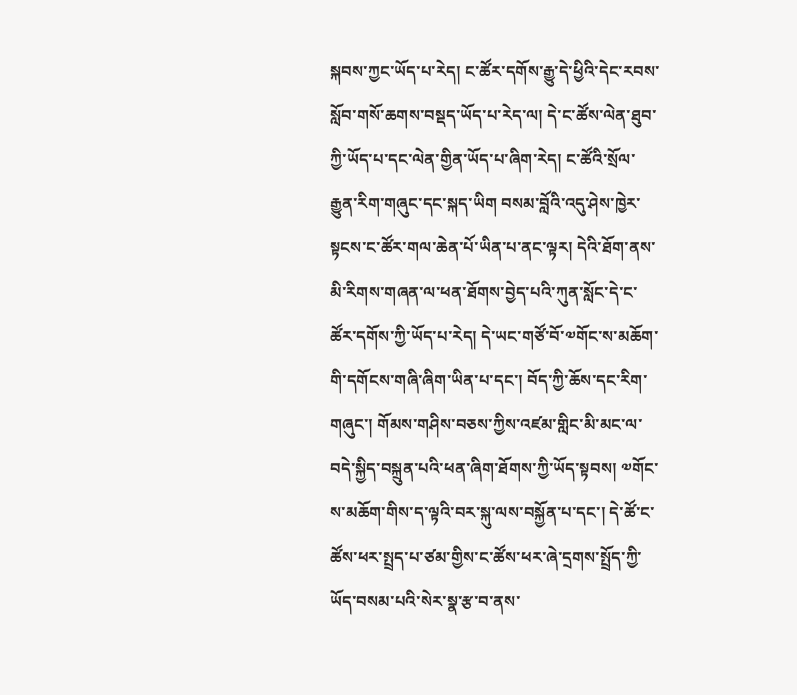སྐབས་ཀྱང་ཡོད་པ་རེད། ང་ཚོར་དགོས་རྒྱུ་དེ་ཕྱིའི་དེང་རབས་སློབ་གསོ་ཆགས་བསྡད་ཡོད་པ་རེད་ལ། དེ་ང་ཚོས་ལེན་ཐུབ་ཀྱི་ཡོད་པ་དང་ལེན་གྱིན་ཡོད་པ་ཞིག་རེད། ང་ཚོའི་སྲོལ་རྒྱུན་རིག་གཞུང་དང་སྐད་ཡིག བསམ་བློའི་འདུ་ཤེས་ཁྱེར་སྟངས་ང་ཚོར་གལ་ཆེན་པོ་ཡིན་པ་ནང་ལྟར། དེའི་ཐོག་ནས་མི་རིགས་གཞན་ལ་ཕན་ཐོགས་བྱེད་པའི་ཀུན་སློང་དེ་ང་ཚོར་དགོས་ཀྱི་ཡོད་པ་རེད། དེ་ཡང་གཙོ་བོ་༧གོང་ས་མཆོག་གི་དགོངས་གཞི་ཞིག་ཡིན་པ་དང་། བོད་ཀྱི་ཆོས་དང་རིག་གཞུང་། གོམས་གཤིས་བཅས་ཀྱིས་འཛམ་གླིང་མི་མང་ལ་བདེ་སྐྱིད་བསྐྲུན་པའི་ཕན་ཞིག་ཐོགས་ཀྱི་ཡོད་སྟབས། ༧གོང་ས་མཆོག་གིས་ད་ལྟའི་བར་སྐུ་ལས་བསྐྱོན་པ་དང་། དེ་ཚོ་ང་ཚོས་ཕར་སྤྲད་པ་ཙམ་གྱིས་ང་ཚོས་ཕར་ཞེ་དྲགས་སྤྲོད་ཀྱི་ཡོད་བསམ་པའི་སེར་སྣ་རྩ་བ་ནས་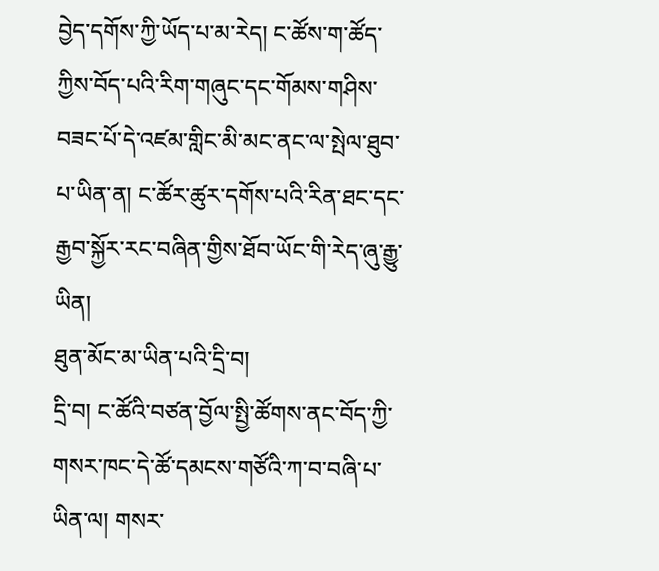བྱེད་དགོས་ཀྱི་ཡོད་པ་མ་རེད། ང་ཚོས་ག་ཚོད་ཀྱིས་བོད་པའི་རིག་གཞུང་དང་གོམས་གཤིས་བཟང་པོ་དེ་འཛམ་གླིང་མི་མང་ནང་ལ་སྤེལ་ཐུབ་པ་ཡིན་ན། ང་ཚོར་ཚུར་དགོས་པའི་རིན་ཐང་དང་རྒྱབ་སྐྱོར་རང་བཞིན་གྱིས་ཐོབ་ཡོང་གི་རེད་ཞུ་རྒྱུ་ཡིན།
ཐུན་མོང་མ་ཡིན་པའི་དྲི་བ།
དྲི་བ། ང་ཚོའི་བཙན་བྱོལ་སྤྱི་ཚོགས་ནང་བོད་ཀྱི་གསར་ཁང་དེ་ཚོ་དམངས་གཙོའི་ཀ་བ་བཞི་པ་ཡིན་ལ། གསར་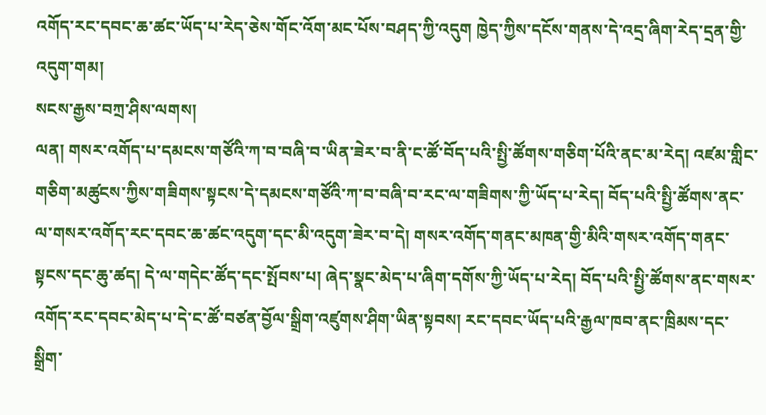འགོད་རང་དབང་ཆ་ཚང་ཡོད་པ་རེད་ཅེས་གོང་འོག་མང་པོས་བཤད་ཀྱི་འདུག ཁྱེད་ཀྱིས་དངོས་གནས་དེ་འདྲ་ཞིག་རེད་དྲན་གྱི་འདུག་གམ།
སངས་རྒྱས་བཀྲ་ཤིས་ལགས།
ལན། གསར་འགོད་པ་དམངས་གཙོའི་ཀ་བ་བཞི་བ་ཡིན་ཟེར་བ་ནི་ང་ཚོ་བོད་པའི་སྤྱི་ཚོགས་གཅིག་པོའི་ནང་མ་རེད། འཛམ་གླིང་གཅིག་མཚུངས་ཀྱིས་གཟིགས་སྟངས་དེ་དམངས་གཙོའི་ཀ་བ་བཞི་བ་རང་ལ་གཟིགས་ཀྱི་ཡོད་པ་རེད། བོད་པའི་སྤྱི་ཚོགས་ནང་ལ་གསར་འགོད་རང་དབང་ཆ་ཚང་འདུག་དང་མི་འདུག་ཟེར་བ་དེ། གསར་འགོད་གནང་མཁན་གྱི་མིའི་གསར་འགོད་གནང་སྟངས་དང་ཆུ་ཚད། དེ་ལ་གདེང་ཚོད་དང་སྤོབས་པ། ཞེད་སྣང་མེད་པ་ཞིག་དགོས་ཀྱི་ཡོད་པ་རེད། བོད་པའི་སྤྱི་ཚོགས་ནང་གསར་འགོད་རང་དབང་མེད་པ་དེ་ང་ཚོ་བཙན་བྱོལ་སྒྲིག་འཛུགས་ཤིག་ཡིན་སྟབས། རང་དབང་ཡོད་པའི་རྒྱལ་ཁབ་ནང་ཁྲིམས་དང་སྒྲིག་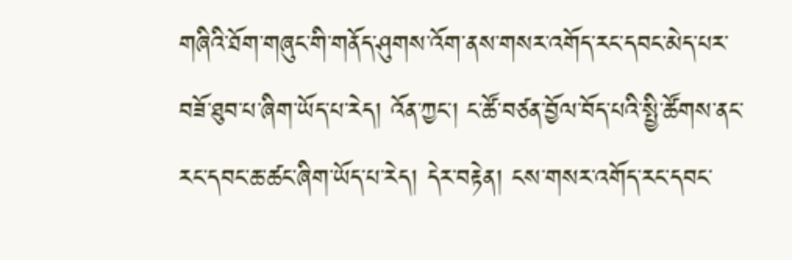གཞིའི་ཐོག་གཞུང་གི་གནོད་ཤུགས་འོག་ནས་གསར་འགོད་རང་དབང་མེད་པར་བཟོ་ཐུབ་པ་ཞིག་ཡོད་པ་རེད། འོན་ཀྱང་། ང་ཚོ་བཙན་བྱོལ་བོད་པའི་སྤྱི་ཚོགས་ནང་རང་དབང་ཆ་ཚང་ཞིག་ཡོད་པ་རེད། དེར་བརྟེན། ངས་གསར་འགོད་རང་དབང་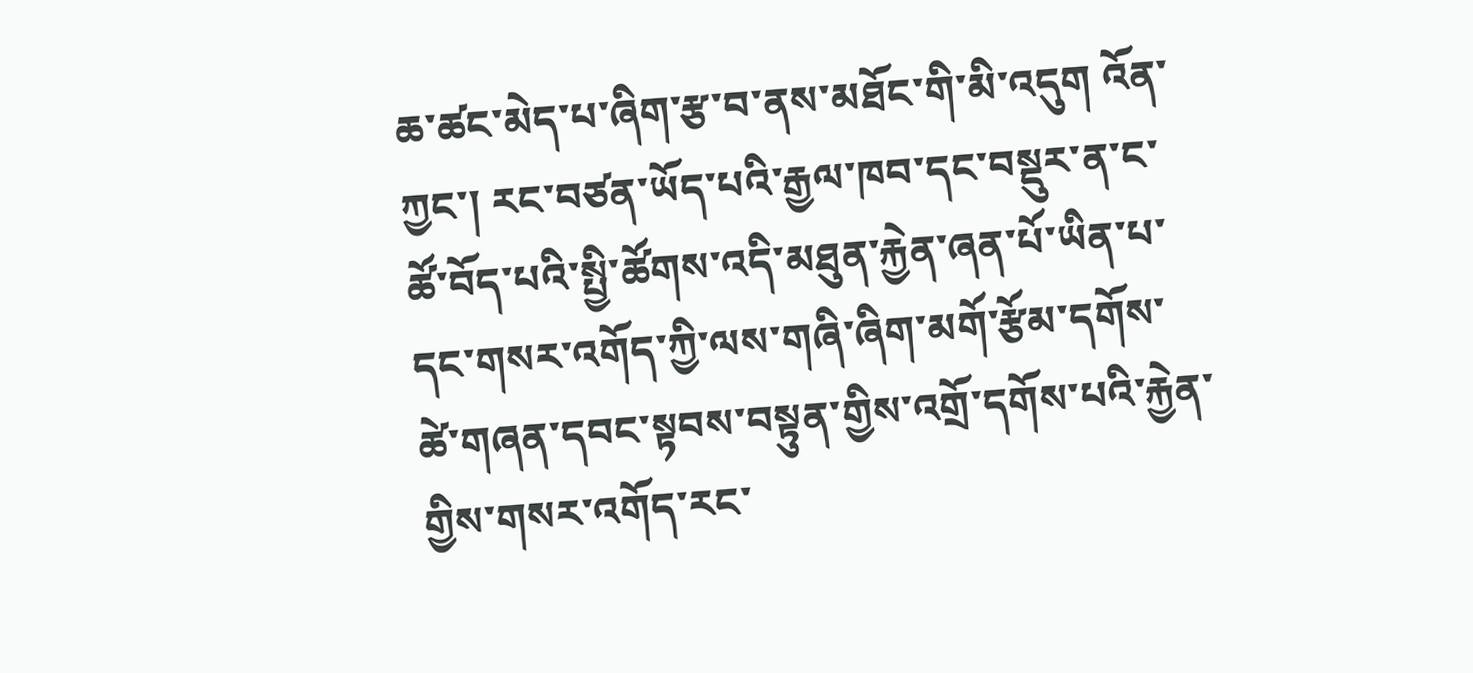ཆ་ཚང་མེད་པ་ཞིག་རྩ་བ་ནས་མཐོང་གི་མི་འདུག འོན་ཀྱང་། རང་བཙན་ཡོད་པའི་རྒྱལ་ཁབ་དང་བསྡུར་ན་ང་ཚོ་བོད་པའི་སྤྱི་ཚོགས་འདི་མཐུན་རྐྱེན་ཞན་པོ་ཡིན་པ་དང་གསར་འགོད་ཀྱི་ལས་གཞི་ཞིག་མགོ་རྩོམ་དགོས་ཚེ་གཞན་དབང་སྟབས་བསྟུན་གྱིས་འགྲོ་དགོས་པའི་རྐྱེན་གྱིས་གསར་འགོད་རང་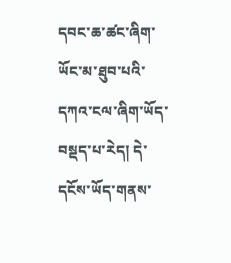དབང་ཆ་ཚང་ཞིག་ཡོང་མ་ཐུབ་པའི་དཀའ་ངལ་ཞིག་ཡོད་བསྡད་པ་རེད། དེ་དངོས་ཡོད་གནས་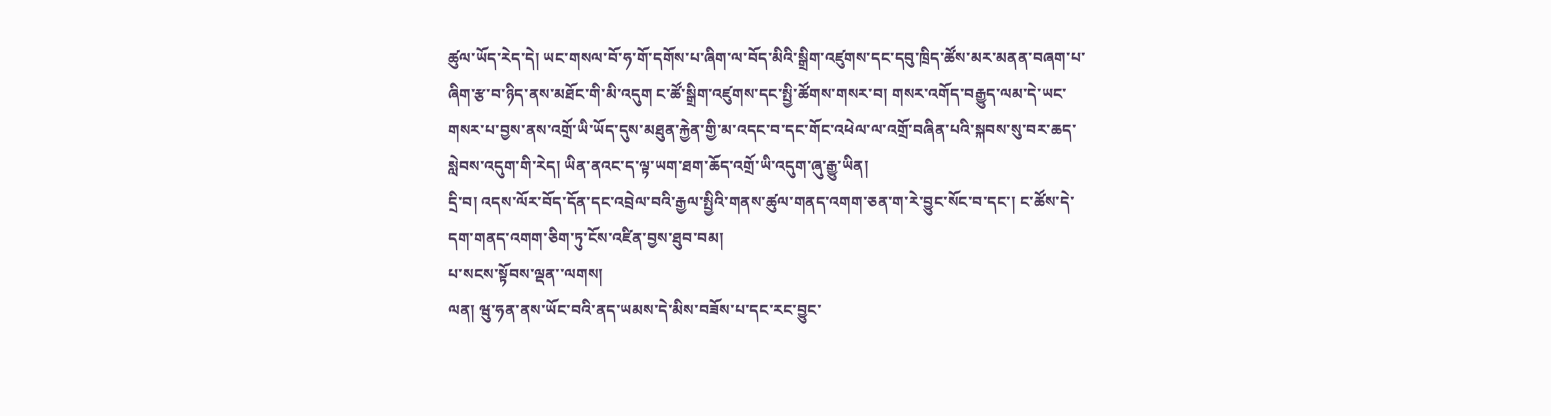ཚུལ་ཡོད་རེད་དེ། ཡང་གསལ་བོ་ཧ་གོ་དགོས་པ་ཞིག་ལ་བོད་མིའི་སྒྲིག་འཛུགས་དང་དབུ་ཁྲིད་ཚོས་མར་མནན་བཞག་པ་ཞིག་རྩ་བ་ཉིད་ནས་མཐོང་གི་མི་འདུག ང་ཚོ་སྒྲིག་འཛུགས་དང་སྤྱི་ཚོགས་གསར་བ། གསར་འགོད་བརྒྱུད་ལམ་དེ་ཡང་གསར་པ་བྱས་ནས་འགྲོ་ཡི་ཡོད་དུས་མཐུན་རྐྱེན་གྱི་མ་འདང་བ་དང་གོང་འཕེལ་ལ་འགྲོ་བཞིན་པའི་སྐབས་སུ་བར་ཆད་སླེབས་འདུག་གི་རེད། ཡིན་ནའང་ད་ལྟ་ཡག་ཐག་ཆོད་འགྲོ་ཡི་འདུག་ཞུ་རྒྱུ་ཡིན།
དྲི་བ། འདས་ལོར་བོད་དོན་དང་འབྲེལ་བའི་རྒྱལ་སྤྱིའི་གནས་ཚུལ་གནད་འགག་ཅན་ག་རེ་བྱུང་སོང་བ་དང་། ང་ཚོས་དེ་དག་གནད་འགག་ཅིག་ཏུ་ངོས་འཛིན་བྱས་ཐུབ་བམ།
པ་སངས་སྟོབས་ལྡན་་ལགས།
ལན། ཝུ་ཧན་ནས་ཡོང་བའི་ནད་ཡམས་དེ་མིས་བཟོས་པ་དང་རང་བྱུང་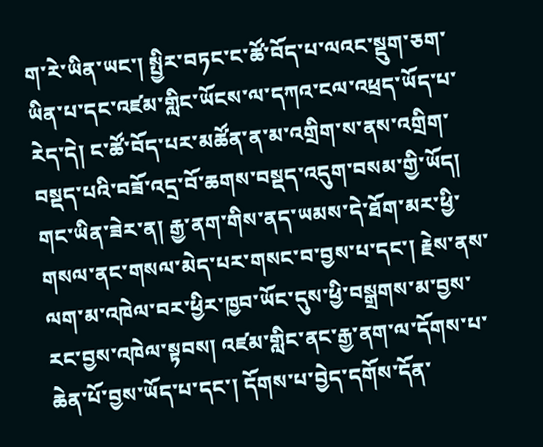ག་རེ་ཡིན་ཡང་། སྤྱིར་བཏང་ང་ཚོ་བོད་པ་ལའང་སྡུག་ཅག་ཡིན་པ་དང་འཛམ་གླིང་ཡོངས་ལ་དཀའ་ངལ་འཕྲད་ཡོད་པ་རེད་དེ། ང་ཚོ་བོད་པར་མཚོན་ན་མ་འགྲིག་ས་ནས་འགྲིག་བསྡད་པའི་བཟོ་འདྲ་བོ་ཆགས་བསྡད་འདུག་བསམ་གྱི་ཡོད། གང་ཡིན་ཟེར་ན། རྒྱ་ནག་གིས་ནད་ཡམས་དེ་ཐོག་མར་ཕྱི་གསལ་ནང་གསལ་མེད་པར་གསང་བ་བྱས་པ་དང་། རྗེས་ནས་ལག་མ་འཁེལ་བར་ཕྱིར་ཁྱབ་ཡོང་དུས་ཕྱི་བསྒྲགས་མ་བྱས་རང་བྱས་འཁེལ་སྟབས། འཛམ་གླིང་ནང་རྒྱ་ནག་ལ་དོགས་པ་ཆེན་པོ་བྱས་ཡོད་པ་དང་། དོགས་པ་བྱེད་དགོས་དོན་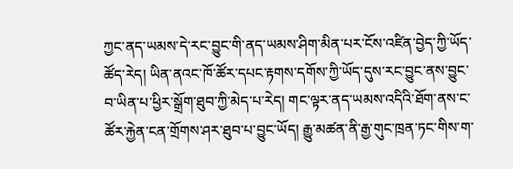ཀྱང་ནད་ཡམས་དེ་རང་བྱུང་གི་ནད་ཡམས་ཤིག་མིན་པར་ངོས་འཛིན་བྱེད་ཀྱི་ཡོད་ཚོད་རེད། ཡིན་ནའང་ཁོ་ཚོར་དཔང་རྟགས་དགོས་ཀྱི་ཡོད་དུས་རང་བྱུང་ནས་བྱུང་བ་ཡིན་པ་ཕྱིར་སྒྲོག་ཐུབ་ཀྱི་མེད་པ་རེད། གང་ལྟར་ནད་ཡམས་འདིའི་ཐོག་ནས་ང་ཚོར་རྐྱེན་ངན་གྲོགས་ཤར་ཐུབ་པ་བྱུང་ཡོད། རྒྱུ་མཚན་ནི་རྒྱ་གུང་ཁྲན་ཏང་གིས་ག་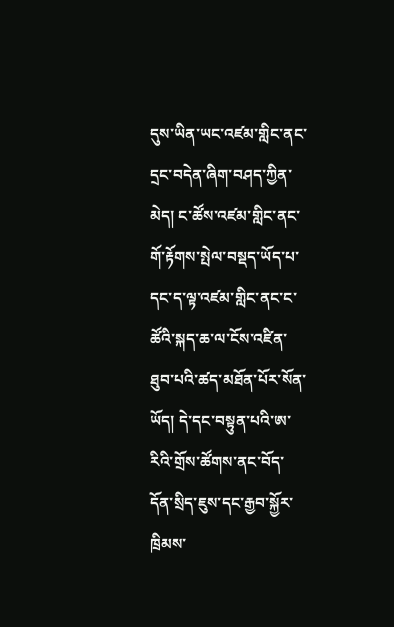དུས་ཡིན་ཡང་འཛམ་གླིང་ནང་དྲང་བདེན་ཞིག་བཤད་ཀྱིན་མེད། ང་ཚོས་འཛམ་གླིང་ནང་གོ་རྟོགས་སྤེལ་བསྡད་ཡོད་པ་དང་ད་ལྟ་འཛམ་གླིང་ནང་ང་ཚོའི་སྐད་ཆ་ལ་ངོས་འཛིན་ཐུབ་པའི་ཚད་མཐོན་པོར་སོན་ཡོད། དེ་དང་བསྟུན་པའི་ཨ་རིའི་གྲོས་ཚོགས་ནང་བོད་དོན་སྲིད་ཇུས་དང་རྒྱབ་སྐྱོར་ཁྲིམས་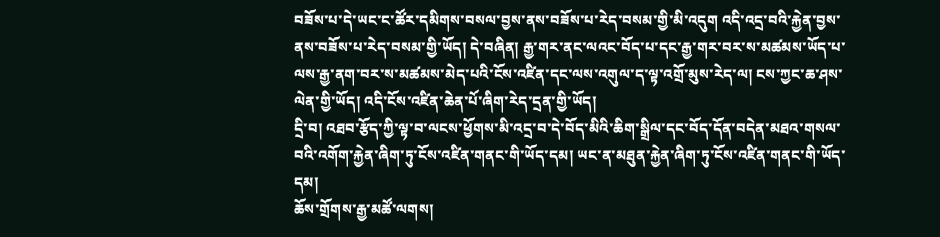བཟོས་པ་དེ་ཡང་ང་ཚོར་དམིགས་བསལ་བྱས་ནས་བཟོས་པ་རེད་བསམ་གྱི་མི་འདུག འདི་འདྲ་བའི་རྐྱེན་བྱས་ནས་བཟོས་པ་རེད་བསམ་གྱི་ཡོད། དེ་བཞིན། རྒྱ་གར་ནང་ལའང་བོད་པ་དང་རྒྱ་གར་བར་ས་མཚམས་ཡོད་པ་ལས་རྒྱ་ནག་བར་ས་མཚམས་མེད་པའི་ངོས་འཛིན་དང་ལས་འགུལ་ད་ལྟ་འགྲོ་མུས་རེད་ལ། ངས་ཀྱང་ཆ་ཤས་ལེན་གྱི་ཡོད། འདི་ངོས་འཛིན་ཆེན་པོ་ཞིག་རེད་དྲན་གྱི་ཡོད།
དྲི་བ། འཐབ་རྩོད་ཀྱི་ལྟ་བ་ལངས་ཕྱོགས་མི་འདྲ་བ་དེ་བོད་མིའི་ཆིག་སྒྲིལ་དང་བོད་དོན་བདེན་མཐའ་གསལ་བའི་འགོག་རྐྱེན་ཞིག་ཏུ་ངོས་འཛིན་གནང་གི་ཡོད་དམ། ཡང་ན་མཐུན་རྐྱེན་ཞིག་ཏུ་ངོས་འཛིན་གནང་གི་ཡོད་དམ།
ཆོས་གྲོགས་རྒྱ་མཚོ་ལགས།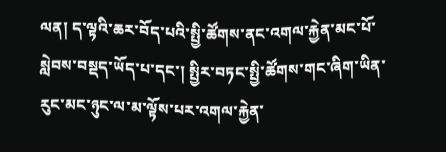ལན། ད་ལྟའི་ཆར་བོད་པའི་སྤྱི་ཚོགས་ནང་འགལ་རྐྱེན་མང་པོ་སླེབས་བསྡད་ཡོད་པ་དང་། སྤྱིར་བཏང་སྤྱི་ཚོགས་གང་ཞིག་ཡིན་རུང་མང་ཉུང་ལ་མ་ལྟོས་པར་འགལ་རྐྱེན་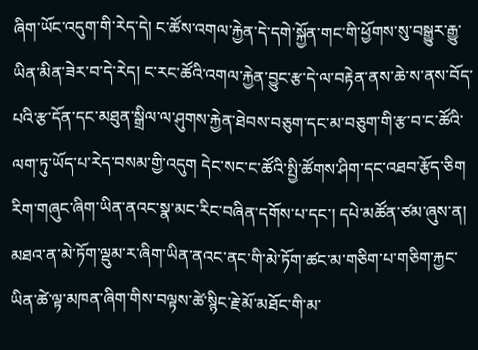ཞིག་ཡོང་འདུག་གི་རེད་དེ། ང་ཚོས་འགལ་རྐྱེན་དེ་དགེ་སྐྱོན་གང་གི་ཕྱོགས་སུ་བསྒྱུར་རྒྱུ་ཡིན་མིན་ཟེར་བ་དེ་རེད། ང་རང་ཚོའི་འགལ་རྐྱེན་བྱུང་རྩ་དེ་ལ་བརྟེན་ནས་ཆེ་ས་ནས་བོད་པའི་རྩ་དོན་དང་མཐུན་སྒྲིལ་ལ་ཤུགས་རྐྱེན་ཐེབས་བཅུག་དང་མ་བཅུག་གི་རྩ་བ་ང་ཚོའི་ལག་ཏུ་ཡོད་པ་རེད་བསམ་གྱི་འདུག དེང་སང་ང་ཚོའི་སྤྱི་ཚོགས་ཤིག་དང་འཐབ་རྩོད་ཅིག རིག་གཞུང་ཞིག་ཡིན་ནའང་སྣ་མང་རིང་བཞིན་དགོས་པ་དང་། དཔེ་མཚོན་ཙམ་ཞུས་ན། མཐའ་ན་མེ་ཏོག་ལྡུམ་ར་ཞིག་ཡིན་ནའང་ནང་གི་མེ་ཏོག་ཚང་མ་གཅིག་པ་གཅིག་རྐྱང་ཡིན་ཚེ་ལྟ་མཁན་ཞིག་གིས་བལྟས་ཚེ་སྙིང་རྗེ་མོ་མཐོང་གི་མ་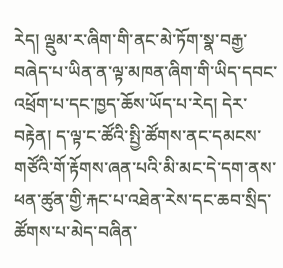རེད། ལྡུམ་ར་ཞིག་གི་ནང་མེ་ཏོག་སྣ་བརྒྱ་བཞེད་པ་ཡིན་ན་ལྟ་མཁན་ཞིག་གི་ཡིད་དབང་འཕྲོག་པ་དང་ཁྱད་ཆོས་ཡོད་པ་རེད། དེར་བརྟེན། ད་ལྟ་ང་ཚོའི་སྤྱི་ཚོགས་ནང་དམངས་གཙོའི་གོ་རྟོགས་ཞན་པའི་མི་མང་དེ་དག་ནས་ཕན་ཚུན་གྱི་རྐང་པ་འཐེན་རེས་དང་ཆབ་སྲིད་ཚོགས་པ་མེད་བཞིན་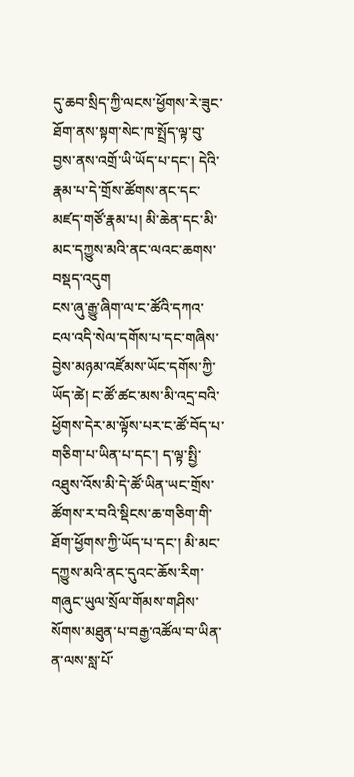དུ་ཆབ་སྲིད་ཀྱི་ལངས་ཕྱོགས་རེ་ཟུང་ཐོག་ནས་སྟག་སེང་ཁ་སྤྲོད་ལྟ་བུ་བྱས་ནས་འགྲོ་ཡི་ཡོད་པ་དང་། དེའི་རྣམ་པ་དེ་གྲོས་ཚོགས་ནང་དང་མཛད་གཙོ་རྣམ་པ། མི་ཆེན་དང་མི་མང་དཀྱུས་མའི་ནང་ལའང་ཆགས་བསྡད་འདུག
ངས་ཞུ་རྒྱུ་ཞིག་ལ་ང་ཚོའི་དཀའ་ངལ་འདི་སེལ་དགོས་པ་དང་གཞིས་བྱེས་མཉམ་འཛོམས་ཡོང་དགོས་ཀྱི་ཡོད་ཚེ། ང་ཚོ་ཚང་མས་མི་འདྲ་བའི་ཕྱོགས་དེར་མ་ལྟོས་པར་ང་ཚོ་བོད་པ་གཅིག་པ་ཡིན་པ་དང་། ད་ལྟ་སྤྱི་འཐུས་འོས་མི་དེ་ཚོ་ཡིན་ཡང་གྲོས་ཚོགས་ར་བའི་སྡིངས་ཆ་གཅིག་གི་ཐོག་ཕྱོགས་ཀྱི་ཡོད་པ་དང་། མི་མང་དཀྱུས་མའི་ནང་དུའང་ཆོས་རིག་གཞུང་ཡུལ་སྲོལ་གོམས་གཤིས་སོགས་མཐུན་པ་བརྒྱ་འཚོལ་བ་ཡིན་ན་ལས་སླ་པོ་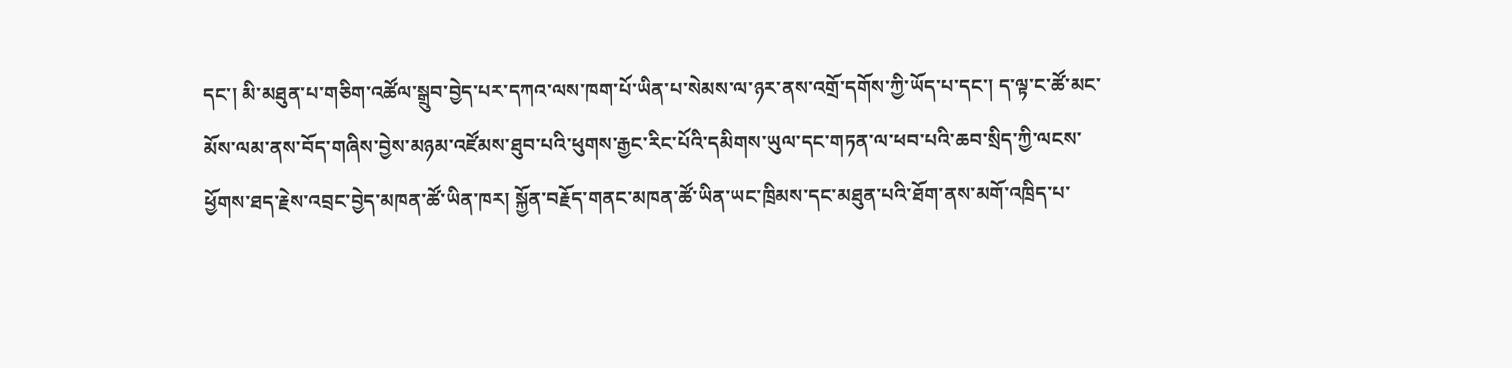དང་། མི་མཐུན་པ་གཅིག་འཚོལ་སྒྲུབ་བྱེད་པར་དཀའ་ལས་ཁག་པོ་ཡིན་པ་སེམས་ལ་ཉར་ནས་འགྲོ་དགོས་ཀྱི་ཡོད་པ་དང་། ད་ལྟ་ང་ཚོ་མང་མོས་ལམ་ནས་བོད་གཞིས་བྱེས་མཉམ་འཛོམས་ཐུབ་པའི་ཕུགས་རྒྱང་རིང་པོའི་དམིགས་ཡུལ་དང་གཏན་ལ་ཕབ་པའི་ཆབ་སྲིད་ཀྱི་ལངས་ཕྱོགས་ཐད་རྗེས་འབྲང་བྱེད་མཁན་ཚོ་ཡིན་ཁར། སྐྱོན་བརྗོད་གནང་མཁན་ཚོ་ཡིན་ཡང་ཁྲིམས་དང་མཐུན་པའི་ཐོག་ནས་མགོ་འཁྲིད་པ་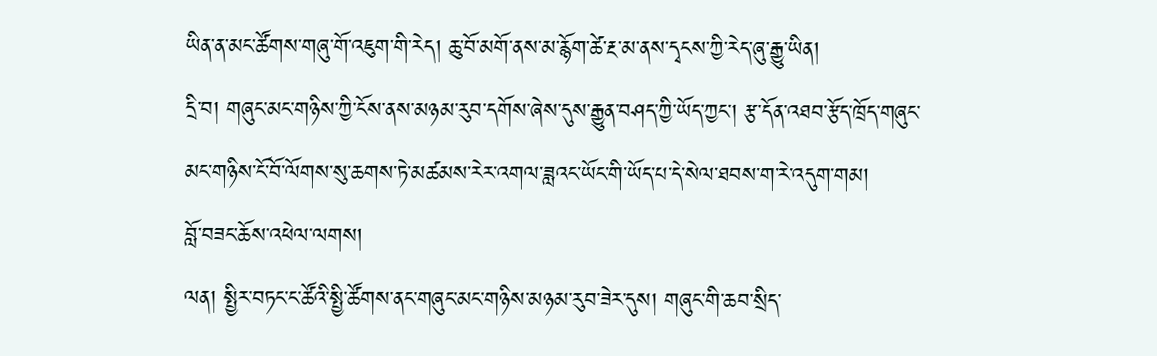ཡིན་ན་མང་ཚོགས་གཞུ་གོ་འཇུག་གི་རེད། ཆུ་བོ་མགོ་ནས་མ་རྙོག་ཚེ་རྔ་མ་ནས་དྭངས་ཀྱི་རེད་ཞུ་རྒྱུ་ཡིན།
དྲི་བ། གཞུང་མང་གཉིས་ཀྱི་ངོས་ནས་མཉམ་རུབ་དགོས་ཞེས་དུས་རྒྱུན་བཤད་ཀྱི་ཡོད་ཀྱང་། རྩ་དོན་འཐབ་རྩོད་ཁྲོད་གཞུང་མང་གཉིས་ངོ་བོ་ལོགས་སུ་ཆགས་ཏེ་མཚམས་རེར་འགལ་ཟླའང་ཡོང་གི་ཡོད་པ་དེ་སེལ་ཐབས་ག་རེ་འདུག་གམ།
བློ་བཟང་ཆོས་འཕེལ་ལགས།
ལན། སྤྱིར་བཏང་ང་ཚོའི་སྤྱི་ཚོགས་ནང་གཞུང་མང་གཉིས་མཉམ་རུབ་ཟེར་དུས། གཞུང་གི་ཆབ་སྲིད་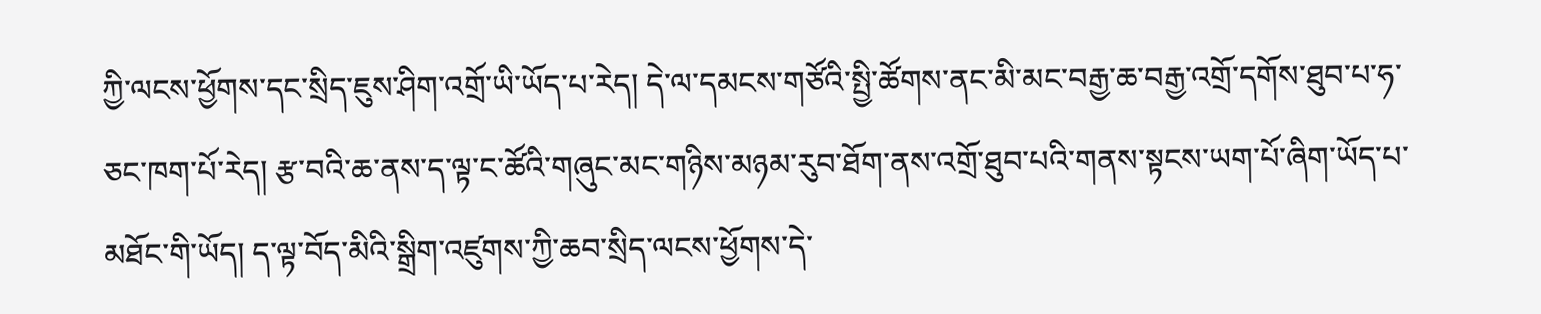ཀྱི་ལངས་ཕྱོགས་དང་སྲིད་ཇུས་ཤིག་འགྲོ་ཡི་ཡོད་པ་རེད། དེ་ལ་དམངས་གཙོའི་སྤྱི་ཚོགས་ནང་མི་མང་བརྒྱ་ཆ་བརྒྱ་འགྲོ་དགོས་ཐུབ་པ་ཧ་ཅང་ཁག་པོ་རེད། རྩ་བའི་ཆ་ནས་ད་ལྟ་ང་ཚོའི་གཞུང་མང་གཉིས་མཉམ་རུབ་ཐོག་ནས་འགྲོ་ཐུབ་པའི་གནས་སྟངས་ཡག་པོ་ཞིག་ཡོད་པ་མཐོང་གི་ཡོད། ད་ལྟ་བོད་མིའི་སྒྲིག་འཛུགས་ཀྱི་ཆབ་སྲིད་ལངས་ཕྱོགས་དེ་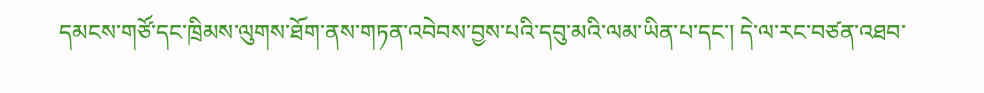དམངས་གཙོ་དང་ཁྲིམས་ལུགས་ཐོག་ནས་གཏན་འབེབས་བྱས་པའི་དབུ་མའི་ལམ་ཡིན་པ་དང་། དེ་ལ་རང་བཙན་འཐབ་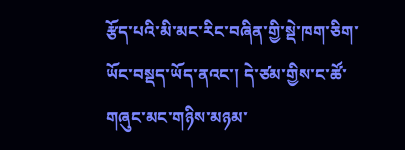རྩོད་པའི་མི་མང་རིང་བཞིན་གྱི་སྡེ་ཁག་ཅིག་ཡོང་བསྡད་ཡོད་ནའང་། དེ་ཙམ་གྱིས་ང་ཚོ་གཞུང་མང་གཉིས་མཉམ་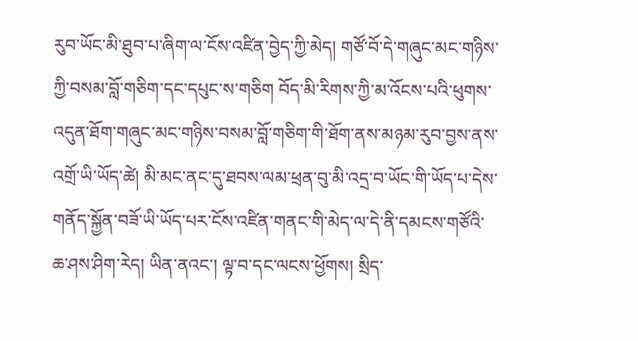རུབ་ཡོང་མི་ཐུབ་པ་ཞིག་ལ་ངོས་འཛིན་བྱེད་ཀྱི་མེད། གཙོ་བོ་དེ་གཞུང་མང་གཉིས་ཀྱི་བསམ་བློ་གཅིག་དང་དཔུང་ས་གཅིག བོད་མི་རིགས་ཀྱི་མ་འོངས་པའི་ཕུགས་འདུན་ཐོག་གཞུང་མང་གཉིས་བསམ་བློ་གཅིག་གི་ཐོག་ནས་མཉམ་རུབ་བྱས་ནས་འགྲོ་ཡི་ཡོད་ཚེ། མི་མང་ནང་དུ་ཐབས་ལམ་ཕྲན་བུ་མི་འདྲ་བ་ཡོང་གི་ཡོད་པ་དེས་གནོད་སྐྱོན་བཟོ་ཡི་ཡོད་པར་ངོས་འཛིན་གནང་གི་མེད་ལ་དེ་ནི་དམངས་གཙོའི་ཆ་ཤས་ཤིག་རེད། ཡིན་ནའང་། ལྟ་བ་དང་ལངས་ཕྱོགས། སྲིད་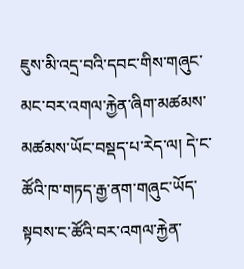ཇུས་མི་འདྲ་བའི་དབང་གིས་གཞུང་མང་བར་འགལ་རྐྱེན་ཞིག་མཚམས་མཚམས་ཡོང་བསྡད་པ་རེད་ལ། དེ་ང་ཚོའི་ཁ་གཏད་རྒྱ་ནག་གཞུང་ཡོད་སྟབས་ང་ཚོའི་བར་འགལ་རྐྱེན་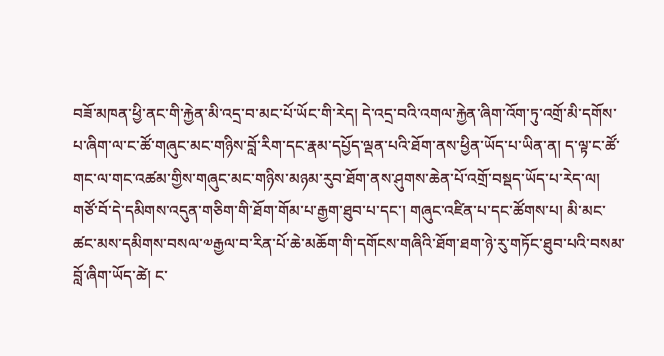བཟོ་མཁན་ཕྱི་ནང་གི་རྐྱེན་མི་འདྲ་བ་མང་པོ་ཡོང་གི་རེད། དེ་འདྲ་བའི་འགལ་རྐྱེན་ཞིག་འོག་ཏུ་འགྲོ་མི་དགོས་པ་ཞིག་ལ་ང་ཚོ་གཞུང་མང་གཉིས་བློ་རིག་དང་རྣམ་དཔྱོད་ལྡན་པའི་ཐོག་ནས་ཕྱིན་ཡོད་པ་ཡིན་ན། ད་ལྟ་ང་ཚོ་གང་ལ་གང་འཚམ་གྱིས་གཞུང་མང་གཉིས་མཉམ་རུབ་ཐོག་ནས་ཤུགས་ཆེན་པོ་འགྲོ་བསྡད་ཡོད་པ་རེད་ལ། གཙོ་བོ་དེ་དམིགས་འདུན་གཅིག་གི་ཐོག་གོམ་པ་རྒྱག་ཐུབ་པ་དང་། གཞུང་འཛིན་པ་དང་ཚོགས་པ། མི་མང་ཚང་མས་དམིགས་བསལ་༧རྒྱལ་བ་རིན་པོ་ཆེ་མཆོག་གི་དགོངས་གཞིའི་ཐོག་ཐག་ཉེ་རུ་གཏོང་ཐུབ་པའི་བསམ་བློ་ཞིག་ཡོད་ཚེ། ང་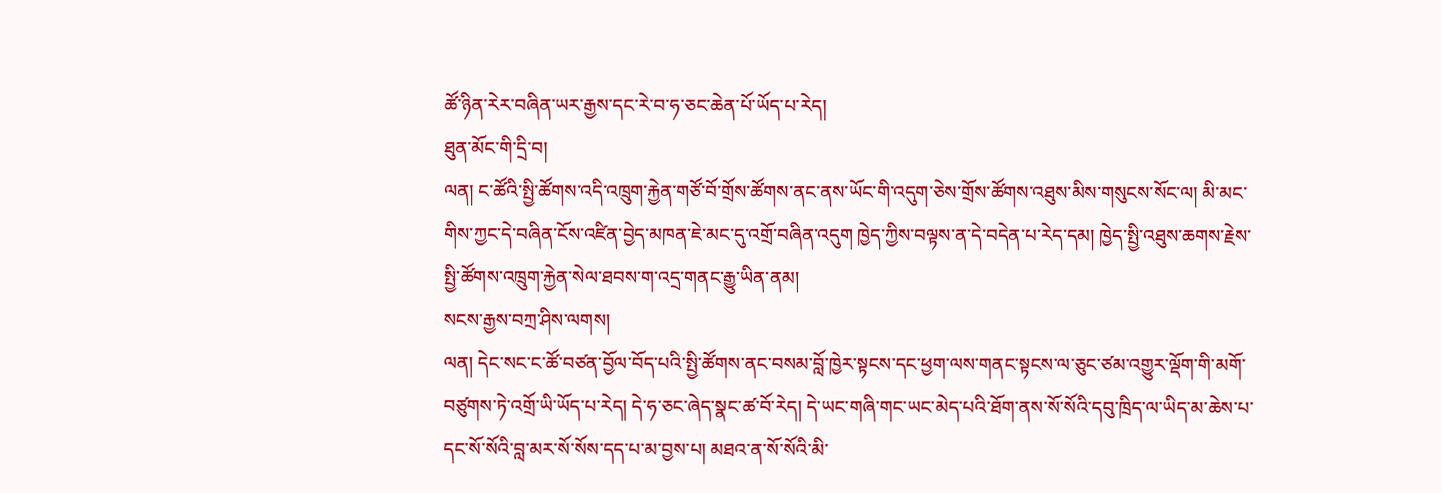ཚོ་ཉིན་རེར་བཞིན་ཡར་རྒྱས་དང་རེ་བ་ཧ་ཅང་ཆེན་པོ་ཡོད་པ་རེད།
ཐུན་མོང་གི་དྲི་བ།
ལན། ང་ཚོའི་སྤྱི་ཚོགས་འདི་འཁྲུག་རྐྱེན་གཙོ་བོ་གྲོས་ཚོགས་ནང་ནས་ཡོང་གི་འདུག་ཅེས་གྲོས་ཚོགས་འཐུས་མིས་གསུངས་སོང་ལ། མི་མང་གིས་ཀྱང་དེ་བཞིན་ངོས་འཛིན་བྱེད་མཁན་ཇེ་མང་དུ་འགྲོ་བཞིན་འདུག ཁྱེད་ཀྱིས་བལྟས་ན་དེ་བདེན་པ་རེད་དམ། ཁྱེད་སྤྱི་འཐུས་ཆགས་རྗེས་སྤྱི་ཚོགས་འཁྲུག་རྐྱེན་སེལ་ཐབས་ག་འདྲ་གནང་རྒྱུ་ཡིན་ནམ།
སངས་རྒྱས་བཀྲ་ཤིས་ལགས།
ལན། དེང་སང་ང་ཚོ་བཙན་བྱོལ་བོད་པའི་སྤྱི་ཚོགས་ནང་བསམ་བློ་ཁྱེར་སྟངས་དང་ཕྱག་ལས་གནང་སྟངས་ལ་ཅུང་ཙམ་འགྱུར་ལྡོག་གི་མགོ་བཙུགས་ཏེ་འགྲོ་ཡི་ཡོད་པ་རེད། དེ་ཧ་ཅང་ཞེད་སྣང་ཚ་བོ་རེད། དེ་ཡང་གཞི་གང་ཡང་མེད་པའི་ཐོག་ནས་སོ་སོའི་དབུ་ཁྲིད་ལ་ཡིད་མ་ཆེས་པ་དང་སོ་སོའི་བླ་མར་སོ་སོས་དད་པ་མ་བྱས་པ། མཐའ་ན་སོ་སོའི་མི་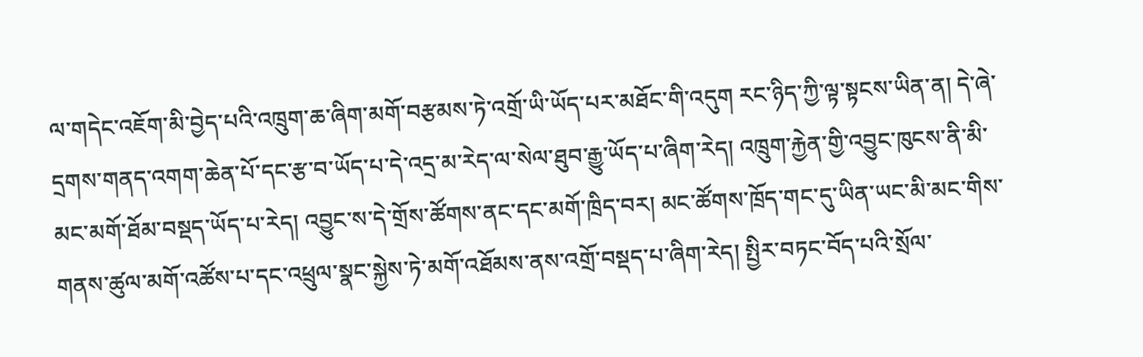ལ་གདེང་འཇོག་མི་བྱེད་པའི་འཁྲུག་ཆ་ཞིག་མགོ་བརྩམས་ཏེ་འགྲོ་ཡི་ཡོད་པར་མཐོང་གི་འདུག རང་ཉིད་ཀྱི་ལྟ་སྟངས་ཡིན་ན། དེ་ཞེ་དྲགས་གནད་འགག་ཆེན་པོ་དང་རྩ་བ་ཡོད་པ་དེ་འདྲ་མ་རེད་ལ་སེལ་ཐུབ་རྒྱུ་ཡོད་པ་ཞིག་རེད། འཁྲུག་རྐྱེན་གྱི་འབྱུང་ཁུངས་ནི་མི་མང་མགོ་ཐོམ་བསྡད་ཡོད་པ་རེད། འབྱུང་ས་དེ་གྲོས་ཚོགས་ནང་དང་མགོ་ཁྲིད་བར། མང་ཚོགས་ཁྲོད་གང་དུ་ཡིན་ཡང་མི་མང་གིས་གནས་ཚུལ་མགོ་འཚོས་པ་དང་འཕྲུལ་སྣང་སྐྱེས་ཏེ་མགོ་འཐོམས་ནས་འགྲོ་བསྡད་པ་ཞིག་རེད། སྤྱིར་བཏང་བོད་པའི་སྲོལ་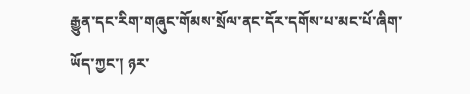རྒྱུན་དང་རིག་གཞུང་གོམས་སྲོལ་ནང་དོར་དགོས་པ་མང་པོ་ཞིག་ཡོད་ཀྱང་། ཉར་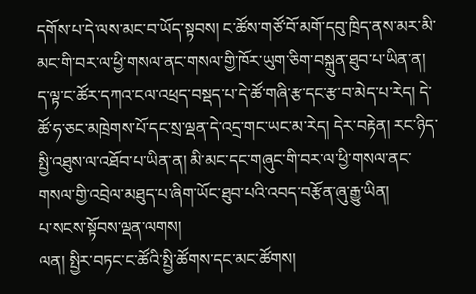དགོས་པ་དེ་ལས་མང་བ་ཡོད་སྟབས། ང་ཚོས་གཙོ་བོ་མགོ་དབུ་ཁྲིད་ནས་མར་མི་མང་གི་བར་ལ་ཕྱི་གསལ་ནང་གསལ་གྱི་ཁོར་ཡུག་ཅིག་བསྐྲུན་ཐུབ་པ་ཡིན་ན། ད་ལྟ་ང་ཚོར་དཀའ་ངལ་འཕྲད་བསྡད་པ་དེ་ཚོ་གཞི་རྩ་དང་རྩ་བ་མེད་པ་རེད། དེ་ཚོ་ཧ་ཅང་མཁྲེགས་པོ་དང་སྲ་ལྡན་དེ་འདྲ་གང་ཡང་མ་རེད། དེར་བརྟེན། རང་ཉིད་སྤྱི་འཐུས་ལ་འཐོབ་པ་ཡིན་ན། མི་མང་དང་གཞུང་གི་བར་ལ་ཕྱི་གསལ་ནང་གསལ་གྱི་འབྲེལ་མཐུད་པ་ཞིག་ཡོང་ཐུབ་པའི་འབད་བརྩོན་ཞུ་རྒྱུ་ཡིན།
པ་སངས་སྟོབས་ལྡན་ལགས།
ལན། སྤྱིར་བཏང་ང་ཚོའི་སྤྱི་ཚོགས་དང་མང་ཚོགས།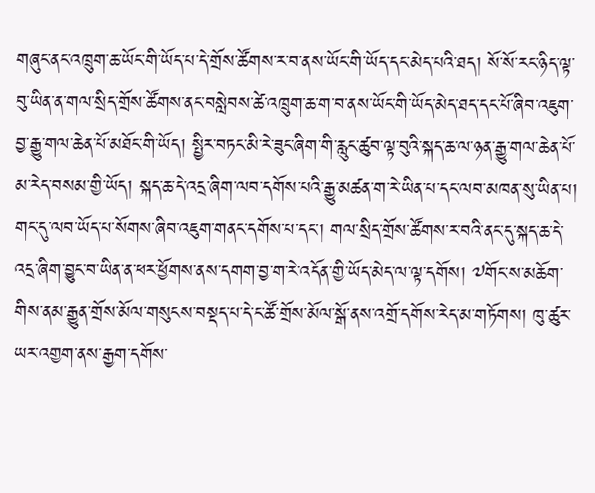གཞུང་ནང་འཁྲུག་ཆ་ཡོང་གི་ཡོད་པ་དེ་གྲོས་ཚོགས་ར་བ་ནས་ཡོང་གི་ཡོད་དང་མེད་པའི་ཐད། སོ་སོ་རང་ཉིད་ལྟ་བུ་ཡིན་ན་གལ་སྲིད་གྲོས་ཚོགས་ནང་བསླེབས་ཚེ་འཁྲུག་ཆ་ག་བ་ནས་ཡོང་གི་ཡོད་མེད་ཐད་དང་པོ་ཞིབ་འཇུག་བྱ་རྒྱུ་གལ་ཆེན་པོ་མཐོང་གི་ཡོད། སྤྱིར་བཏང་མི་རེ་ཟུང་ཞིག་གི་རླུང་ཚུབ་ལྟ་བུའི་སྐད་ཆ་ལ་ཉན་རྒྱུ་གལ་ཆེན་པོ་མ་རེད་བསམ་གྱི་ཡོད། སྐད་ཆ་དེ་འདྲ་ཞིག་ལབ་དགོས་པའི་རྒྱུ་མཚན་ག་རེ་ཡིན་པ་དང་ལབ་མཁན་སུ་ཡིན་པ། གང་དུ་ལབ་ཡོད་པ་སོགས་ཞིབ་འཇུག་གནང་དགོས་པ་དང་། གལ་སྲིད་གྲོས་ཚོགས་ར་བའི་ནང་དུ་སྐད་ཆ་དེ་འདྲ་ཞིག་བྱུང་བ་ཡིན་ན་ཕར་ཕྱོགས་ནས་དགག་བྱ་ག་རེ་འདོན་གྱི་ཡོད་མེད་ལ་ལྟ་དགོས། ༧གོང་ས་མཆོག་གིས་ནམ་རྒྱུན་གྲོས་མོལ་གསུངས་བསྡད་པ་དེ་ང་ཚོ་གྲོས་མོལ་སྒོ་ནས་འགྲོ་དགོས་རེད་མ་གཏོགས། ཁུ་ཚུར་ཡར་འགྱག་ནས་རྒྱག་དགོས་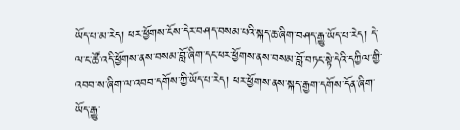ཡོད་པ་མ་རེད། ཕར་ཕྱོགས་ངོས་དེར་བཤད་བསམ་པའི་སྐད་ཆ་ཞིག་བཤད་རྒྱུ་ཡོད་པ་རེད། དེ་ལ་ང་ཚོ་འདི་ཕྱོགས་ནས་བསམ་བློ་ཞིག་དང་ཕར་ཕྱོགས་ནས་བསམ་བློ་བཏང་སྟེ་དེའི་དཀྱིལ་གྱི་འབབ་ས་ཞིག་ལ་འབབ་དགོས་ཀྱི་ཡོད་པ་རེད། ཕར་ཕྱོགས་ནས་སྐད་རྒྱག་དགོས་དོན་ཞིག་ཡོད་རྒྱུ་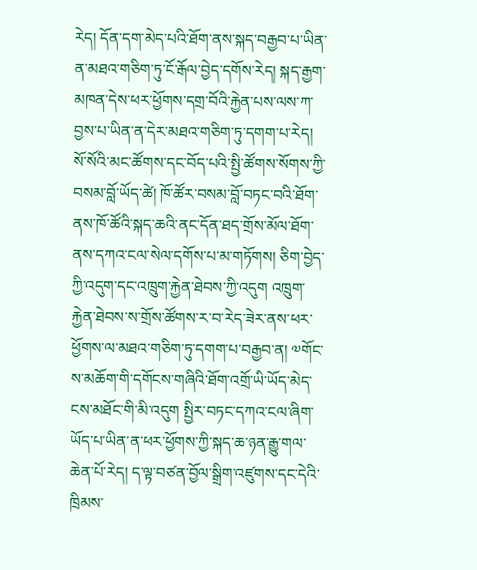རེད། དོན་དག་མེད་པའི་ཐོག་ནས་སྐད་བརྒྱབ་པ་ཡིན་ན་མཐའ་གཅིག་ཏུ་ངོ་རྒོལ་བྱེད་དགོས་རེད། སྐད་རྒྱག་མཁན་དེས་ཕར་ཕྱོགས་དགྲ་བོའི་རྐྱེན་པས་ལས་ཀ་བྱས་པ་ཡིན་ན་དེར་མཐའ་གཅིག་ཏུ་དགག་པ་རེད། སོ་སོའི་མང་ཚོགས་དང་བོད་པའི་སྤྱི་ཚོགས་སོགས་ཀྱི་བསམ་བློ་ཡོད་ཚེ། ཁོ་ཚོར་བསམ་བློ་བཏང་བའི་ཐོག་ནས་ཁོ་ཚོའི་སྐད་ཆའི་ནང་དོན་ཐད་གྲོས་མོལ་ཐོག་ནས་དཀའ་ངལ་སེལ་དགོས་པ་མ་གཏོགས། ཅིག་བྱེད་ཀྱི་འདུག་དང་འཁྲུག་རྐྱེན་ཐེབས་ཀྱི་འདུག འཁྲུག་རྐྱེན་ཐེབས་ས་གྲོས་ཚོགས་ར་བ་རེད་ཟེར་ནས་ཕར་ཕྱོགས་ལ་མཐའ་གཅིག་ཏུ་དགག་པ་བརྒྱབ་ན། ༧གོང་ས་མཆོག་གི་དགོངས་གཞིའི་ཐོག་འགྲོ་ཡི་ཡོད་མེད་ངས་མཐོང་གི་མི་འདུག སྤྱིར་བཏང་དཀའ་ངལ་ཞིག་ཡོད་པ་ཡིན་ན་ཕར་ཕྱོགས་ཀྱི་སྐད་ཆ་ཉན་རྒྱུ་གལ་ཆེན་པོ་རེད། ད་ལྟ་བཙན་བྱོལ་སྒྲིག་འཛུགས་དང་དེའི་ཁྲིམས་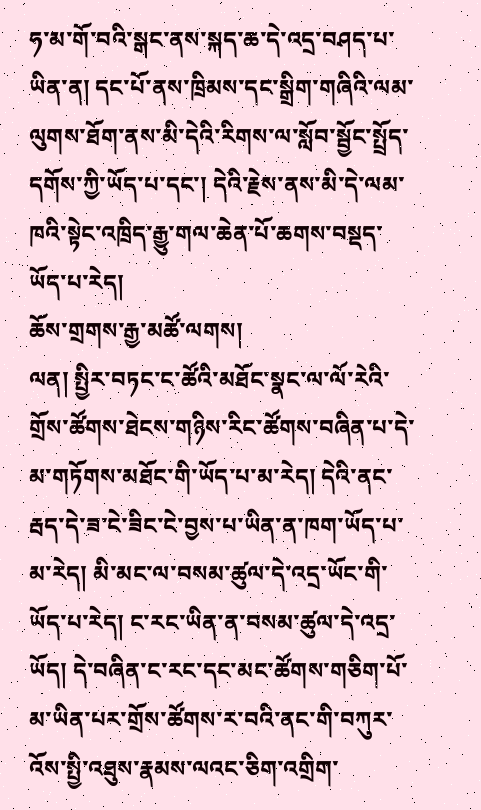ཧ་མ་གོ་བའི་སྒང་ནས་སྐད་ཆ་དེ་འདྲ་བཤད་པ་ཡིན་ན། དང་པོ་ནས་ཁྲིམས་དང་སྒྲིག་གཞིའི་ལམ་ལུགས་ཐོག་ནས་མི་དེའི་རིགས་ལ་སློབ་སྦྱོང་སྤྲོད་དགོས་ཀྱི་ཡོད་པ་དང་། དེའི་རྗེས་ནས་མི་དེ་ལམ་ཁའི་སྟེང་འཁྲིད་རྒྱུ་གལ་ཆེན་པོ་ཆགས་བསྡད་ཡོད་པ་རེད།
ཆོས་གྲགས་རྒྱ་མཚོ་ལགས།
ལན། སྤྱིར་བཏང་ང་ཚོའི་མཐོང་སྣང་ལ་ལོ་རེའི་གྲོས་ཚོགས་ཐེངས་གཉིས་རིང་ཚོགས་བཞིན་པ་དེ་མ་གཏོགས་མཐོང་གི་ཡོད་པ་མ་རེད། དེའི་ནང་རྦད་དེ་ཟ་ངེ་ཟིང་ངེ་བྱས་པ་ཡིན་ན་ཁག་ཡོད་པ་མ་རེད། མི་མང་ལ་བསམ་ཚུལ་དེ་འདྲ་ཡོང་གི་ཡོད་པ་རེད། ང་རང་ཡིན་ན་བསམ་ཚུལ་དེ་འདྲ་ཡོད། དེ་བཞིན་ང་རང་དང་མང་ཚོགས་གཅིག་པོ་མ་ཡིན་པར་གྲོས་ཚོགས་ར་བའི་ནང་གི་བཀུར་འོས་སྤྱི་འཐུས་རྣམས་ལའང་ཅིག་འགྲིག་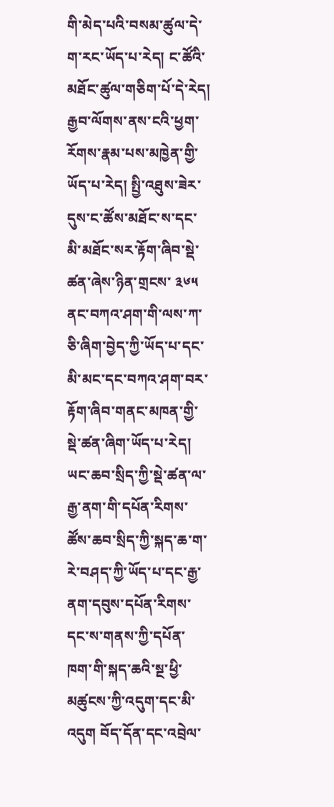གི་མེད་པའི་བསམ་ཚུལ་དེ་ག་རང་ཡོད་པ་རེད། ང་ཚོའི་མཐོང་ཚུལ་གཅིག་པོ་དེ་རེད། རྒྱབ་ལོགས་ནས་ངའི་ཕྱག་རོགས་རྣམ་པས་མཁྱེན་གྱི་ཡོད་པ་རེད། སྤྱི་འཐུས་ཟེར་དུས་ང་ཚོས་མཐོང་ས་དང་མི་མཐོང་སར་རྟོག་ཞིབ་སྡེ་ཚན་ཞེས་ཉིན་གྲངས་ ༣༦༥ ནང་བཀའ་ཤག་གི་ལས་ཀ་ཅི་ཞིག་བྱེད་ཀྱི་ཡོད་པ་དང་མི་མང་དང་བཀའ་ཤག་བར་རྟོག་ཞིབ་གནང་མཁན་གྱི་སྡེ་ཚན་ཞིག་ཡོད་པ་རེད། ཡང་ཆབ་སྲིད་ཀྱི་སྡེ་ཚན་ལ་རྒྱ་ནག་གི་དཔོན་རིགས་ཚོས་ཆབ་སྲིད་ཀྱི་སྐད་ཆ་ག་རེ་བཤད་ཀྱི་ཡོད་པ་དང་རྒྱ་ནག་དབུས་དཔོན་རིགས་དང་ས་གནས་ཀྱི་དཔོན་ཁག་གི་སྐད་ཆའི་སྔ་ཕྱི་མཚུངས་ཀྱི་འདུག་དང་མི་འདུག བོད་དོན་དང་འབྲེལ་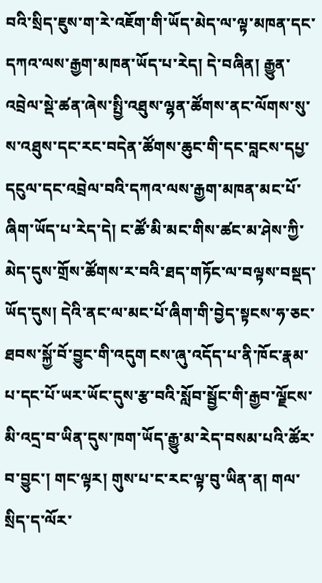བའི་སྲིད་ཇུས་ག་རེ་འཇོག་གི་ཡོད་མེད་ལ་ལྟ་མཁན་དང་དཀའ་ལས་རྒྱག་མཁན་ཡོད་པ་རེད། དེ་བཞིན། རྒྱུན་འབྲེལ་སྡེ་ཚན་ཞེས་སྤྱི་འཐུས་ལྷན་ཚོགས་ནང་ལོགས་སུ་ས་འཐུས་དང་རང་བདེན་ཚོགས་ཆུང་གི་དང་བླངས་དཔྱ་དངུལ་དང་འབྲེལ་བའི་དཀའ་ལས་རྒྱག་མཁན་མང་པོ་ཞིག་ཡོད་པ་རེད་དེ། ང་ཚོ་མི་མང་གིས་ཚང་མ་ཤེས་ཀྱི་མེད་དུས་གྲོས་ཚོགས་ར་བའི་ཐད་གཏོང་ལ་བལྟས་བསྡད་ཡོད་དུས། དེའི་ནང་ལ་མང་པོ་ཞིག་གི་བྱེད་སྟངས་ཧ་ཅང་ཐབས་སྐྱོ་བོ་བྱུང་གི་འདུག ངས་ཞུ་འདོད་པ་ནི་ཁོང་རྣམ་པ་དང་པོ་ཡར་ཡོང་དུས་རྩ་བའི་སློབ་སྦྱོང་གི་རྒྱབ་ལྗོངས་མི་འདྲ་བ་ཡིན་དུས་ཁག་ཡོད་རྒྱུ་མ་རེད་བསམ་པའི་ཚོར་བ་བྱུང་། གང་ལྟར། གུས་པ་ང་རང་ལྟ་བུ་ཡིན་ན། གལ་སྲིད་ད་ལོར་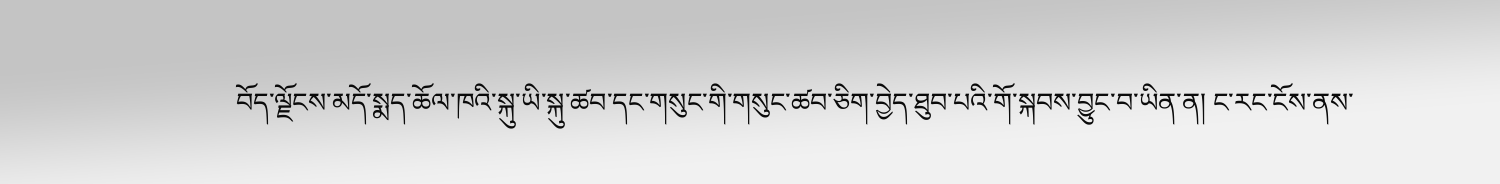བོད་ལྗོངས་མདོ་སྨད་ཆོལ་ཁའི་སྐུ་ཡི་སྐུ་ཚབ་དང་གསུང་གི་གསུང་ཚབ་ཅིག་བྱེད་ཐུབ་པའི་གོ་སྐབས་བྱུང་བ་ཡིན་ན། ང་རང་ངོས་ནས་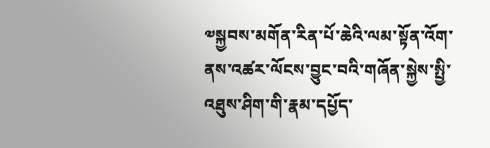༧སྐྱབས་མགོན་རིན་པོ་ཆེའི་ལམ་སྟོན་འོག་ནས་འཚར་ལོངས་བྱུང་བའི་གཞོན་སྐྱེས་སྤྱི་འཐུས་ཤིག་གི་རྣམ་དཔྱོད་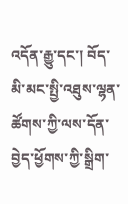འདོན་རྒྱུ་དང་། བོད་མི་མང་སྤྱི་འཐུས་ལྷན་ཚོགས་ཀྱི་ལས་དོན་བྱེད་ཕྱོགས་ཀྱི་སྒྲིག་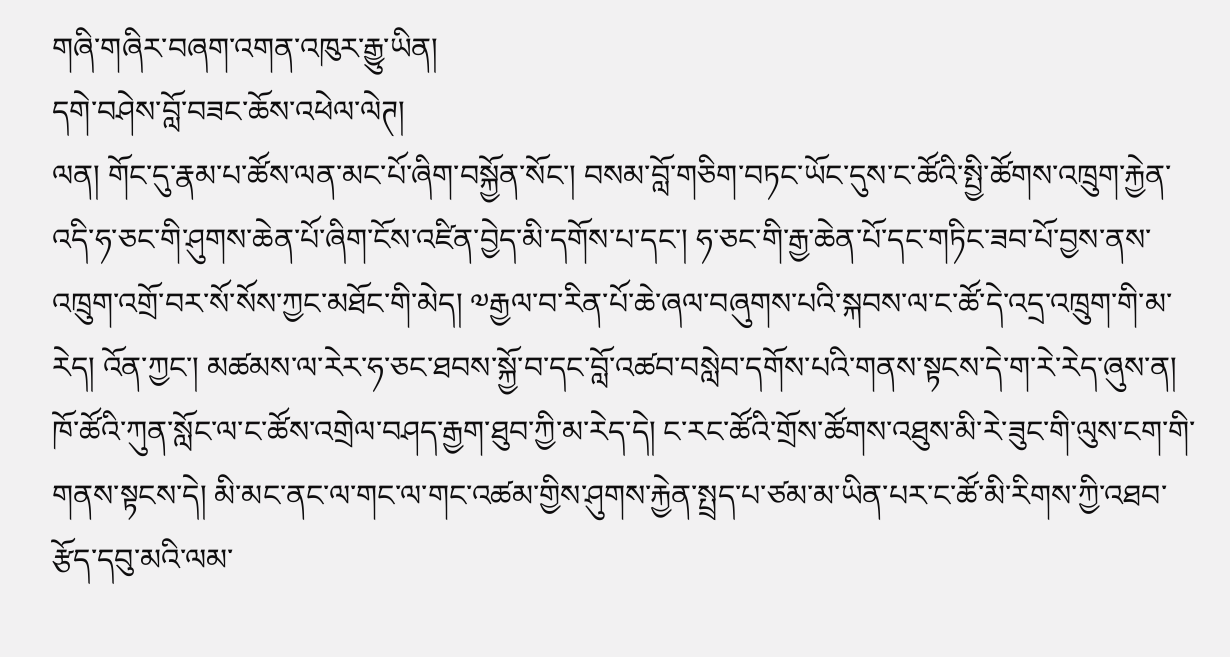གཞི་གཞིར་བཞག་འགན་འཁུར་རྒྱུ་ཡིན།
དགེ་བཤེས་བློ་བཟང་ཆོས་འཕེལ་ལེཊ།
ལན། གོང་དུ་རྣམ་པ་ཚོས་ལན་མང་པོ་ཞིག་བསྐྱོན་སོང་། བསམ་བློ་གཅིག་བཏང་ཡོང་དུས་ང་ཚོའི་སྤྱི་ཚོགས་འཁྲུག་རྐྱེན་འདི་ཧ་ཅང་གི་ཤུགས་ཆེན་པོ་ཞིག་ངོས་འཛིན་བྱེད་མི་དགོས་པ་དང་། ཧ་ཅང་གི་རྒྱ་ཆེན་པོ་དང་གཏིང་ཟབ་པོ་བྱས་ནས་འཁྲུག་འགྲོ་བར་སོ་སོས་ཀྱང་མཐོང་གི་མེད། ༧རྒྱལ་བ་རིན་པོ་ཆེ་ཞལ་བཞུགས་པའི་སྐབས་ལ་ང་ཚོ་དེ་འདྲ་འཁྲུག་གི་མ་རེད། འོན་ཀྱང་། མཚམས་ལ་རེར་ཧ་ཅང་ཐབས་སྐྱོ་བ་དང་བློ་འཚབ་བསླེབ་དགོས་པའི་གནས་སྟངས་དེ་ག་རེ་རེད་ཞུས་ན། ཁོ་ཚོའི་ཀུན་སློང་ལ་ང་ཚོས་འགྲེལ་བཤད་རྒྱག་ཐུབ་ཀྱི་མ་རེད་དེ། ང་རང་ཚོའི་གྲོས་ཚོགས་འཐུས་མི་རེ་ཟུང་གི་ལུས་ངག་གི་གནས་སྟངས་དེ། མི་མང་ནང་ལ་གང་ལ་གང་འཚམ་གྱིས་ཤུགས་རྐྱེན་སྤྲད་པ་ཙམ་མ་ཡིན་པར་ང་ཚོ་མི་རིགས་ཀྱི་འཐབ་རྩོད་དབུ་མའི་ལམ་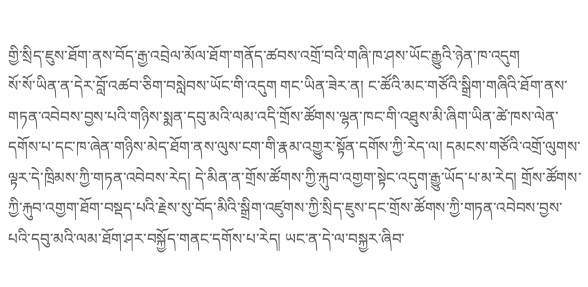གྱི་སྲིད་ཇུས་ཐོག་ནས་བོད་རྒྱ་འབྲེལ་མོལ་ཐོག་གནོད་ཚབས་འགྲོ་བའི་གཞི་ཁ་ཤས་ཡོང་རྒྱུའི་ཉེན་ཁ་འདུག
སོ་སོ་ཡིན་ན་དེར་བློ་འཚབ་ཅིག་བསླེབས་ཡོང་གི་འདུག གང་ཡིན་ཟེར་ན། ང་ཚོའི་མང་གཙོའི་སྒྲིག་གཞིའི་ཐོག་ནས་གཏན་འབེབས་བྱས་པའི་གཉིས་སྨན་དབུ་མའི་ལམ་འདི་གྲོས་ཚོགས་ལྷན་ཁང་གི་འཐུས་མི་ཞིག་ཡིན་ཚེ་ཁས་ལེན་དགོས་པ་དང་ཁ་ཞེན་གཉིས་མེད་ཐོག་ནས་ལུས་ངག་གི་རྣམ་འགྱུར་སྟོན་དགོས་ཀྱི་རེད་ལ། དམངས་གཙོའི་འགྲོ་ལུགས་ལྟར་དེ་ཁྲིམས་ཀྱི་གཏན་འབེབས་རེད། དེ་མིན་ན་གྲོས་ཚོགས་ཀྱི་རྐུབ་འགྱག་སྟེང་འདུག་རྒྱུ་ཡོད་པ་མ་རེད། གྲོས་ཚོགས་ཀྱི་རྐུབ་འགྱག་ཐོག་བསྡད་པའི་རྗེས་སུ་བོད་མིའི་སྒྲིག་འཛུགས་ཀྱི་སྲིད་ཇུས་དང་གྲོས་ཚོགས་ཀྱི་གཏན་འབེབས་བྱས་པའི་དབུ་མའི་ལམ་ཐོག་ཤར་བསྐྱོད་གནང་དགོས་པ་རེད། ཡང་ན་དེ་ལ་བསྐྱར་ཞིབ་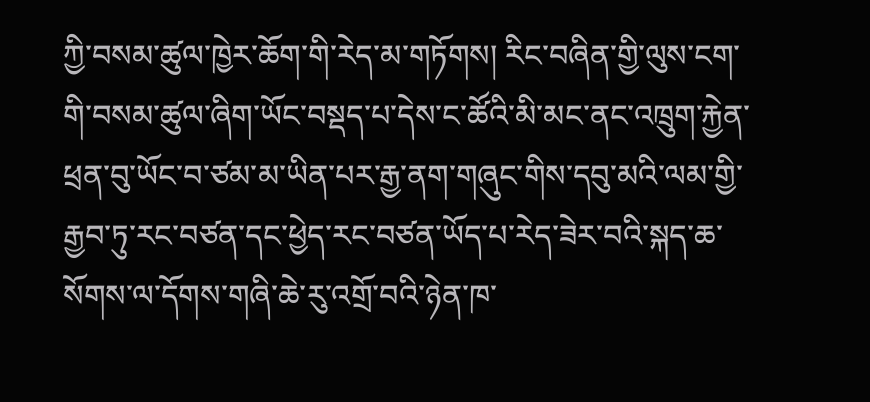ཀྱི་བསམ་ཚུལ་ཁྱེར་ཆོག་གི་རེད་མ་གཏོགས། རིང་བཞིན་གྱི་ལུས་ངག་གི་བསམ་ཚུལ་ཞིག་ཡོང་བསྡད་པ་དེས་ང་ཚོའི་མི་མང་ནང་འཁྲུག་རྐྱེན་ཕྲན་བུ་ཡོང་བ་ཙམ་མ་ཡིན་པར་རྒྱ་ནག་གཞུང་གིས་དབུ་མའི་ལམ་གྱི་རྒྱབ་ཏུ་རང་བཙན་དང་ཕྱེད་རང་བཙན་ཡོད་པ་རེད་ཟེར་བའི་སྐད་ཆ་སོགས་ལ་དོགས་གཞི་ཆེ་རུ་འགྲོ་བའི་ཉེན་ཁ་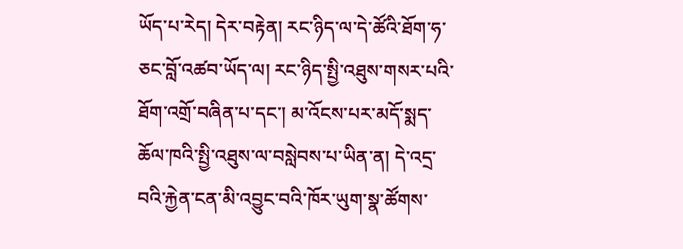ཡོད་པ་རེད། དེར་བརྟེན། རང་ཉིད་ལ་དེ་ཚོའི་ཐོག་ཧ་ཅང་བློ་འཚབ་ཡོད་ལ། རང་ཉིད་སྤྱི་འཐུས་གསར་པའི་ཐོག་འགྲོ་བཞིན་པ་དང་། མ་འོངས་པར་མདོ་སྨད་ཆོལ་ཁའི་སྤྱི་འཐུས་ལ་བསླེབས་པ་ཡིན་ན། དེ་འདྲ་བའི་རྐྱེན་ངན་མི་འབྱུང་བའི་ཁོར་ཡུག་སྣ་ཚོགས་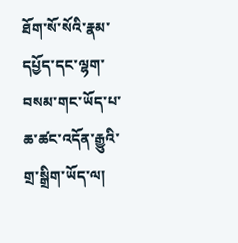ཐོག་སོ་སོའི་རྣམ་དཔྱོད་དང་ལྷག་བསམ་གང་ཡོད་པ་ཆ་ཚང་འདོན་རྒྱུའི་གྲ་སྒྲིག་ཡོད་ལ།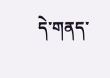དེ་གནད་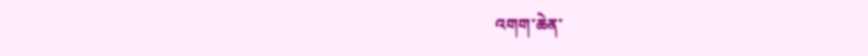འགག་ཆེན་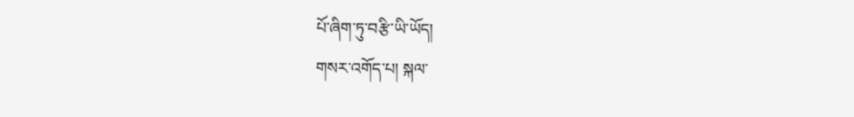པོ་ཞིག་ཏུ་བརྩི་ཡི་ཡོད།
གསར་འགོད་པ། སྐལ་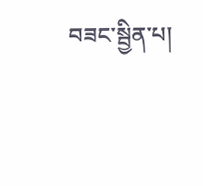བཟང་སྦྱིན་པ།